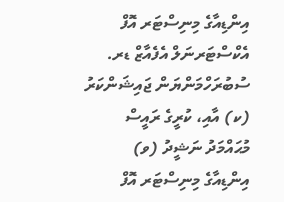އިންޑިއާގެ މިނިސްޓަރ އޮފް އެކްސްޓަރނަލް އެފެއާޒް ޑރ. ސުބުރަހްމަންޔަން ޖައިޝަންކަރު (ކ) އާއި، ކުރީގެ ރައީސް މުޙައްމަދު ނަޝީދު (ވ)
އިންޑިއާގެ މިނިސްޓަރ އޮފް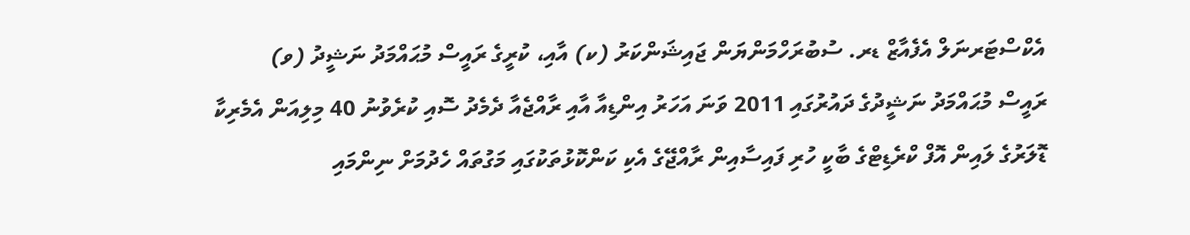އެކްސްޓަރނަލް އެފެއާޒް ޑރ. ސުބުރަހްމަންޔަން ޖައިޝަންކަރު (ކ) އާއި، ކުރީގެ ރައީސް މުޙައްމަދު ނަޝީދު (ވ)
ރައީސް މުޙައްމަދު ނަޝީދުގެ ދައުރުގައި 2011 ވަނަ އަހަރު އިންޑިއާ އާއި ރާއްޖެއާ ދެމެދު ސޮއި ކުރެވުނު 40 މިލިއަން އެމެރިކާ ޑޮލަރުގެ ލައިން އޮފް ކްރެޑިޓްގެ ބާކީ ހުރި ފައިސާއިން ރާއްޖޭގެ އެކި ކަންކޮޅުތަކުގައި މަގުތައް ހެދުމަށް ނިންމައި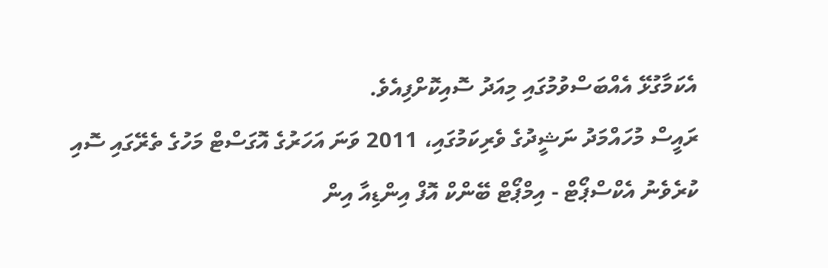އެކަމާގުޅޭ އެއްބަސްވުމުގައި މިއަދު ސޮއިކޮށްފިއެވެ.
ރައީސް މުހައްމަދު ނަޝީދުގެ ވެރިކަމުގައި، 2011 ވަނަ އަހަރުގެ އޮގަސްޓް މަހުގެ ތެރޭގައި ސޮއި ކުރެވެނު އެކްސްޕޯޓް - އިމްޕޯޓް ބޭންކް އޮފް އިންޑިއާ އިން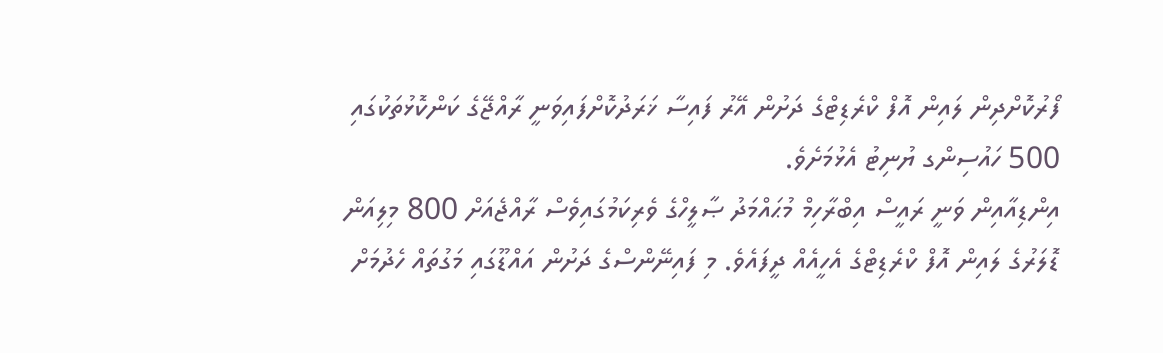ފޯރުކޮށްދިން ލައިން އޮފް ކްރެޑިޓްގެ ދަށުން އޭރު ފައިސާ ޚަރަދުކޮށްފައިވަނީ ރާއްޖޭގެ ކަންކޮޅުތަކުގައި 500 ހައުސިންގ ޔުނިޓު އެޅުމަށެވެ.
އިންޑިއާއިން ވަނީ ރައީސް އިބްރާހިމް މުޙައްމަދު ޞާލީހްގެ ވެރިކަމުގައިވެސް ރާއްޖެއަށް 800 މިލިއަން ޑޮލަރުގެ ލައިން އޮފް ކްރެޑިޓްގެ އެހީއެއް ދީފައެވެ. މި ފައިނޭންސްގެ ދަށުން އައްޑޫގައި މަގުތައް ހެދުމަށް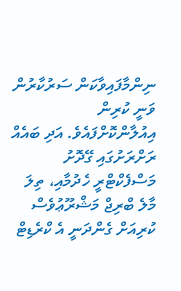ނިންމާފައިވާކަން ސަރުކާރުން ވަނީ ކުރިން އިއުލާންކޮށްފައެވެ. އަދި ބައެއް ރަށްރަށުގައި ގޭދޮށު މަސްފެކްޓްރީ ހެދުމާއި، ތިލަ މާލެ ބްރިޖް މަޝްރޫޢުވެސް ކުރިއަށް ގެންދަނީ އެ ކްރެޑިޓް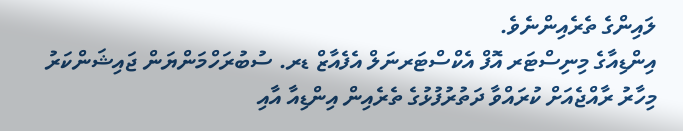ލައިންގެ ތެރެއިންނެވެ.
އިންޑިއާގެ މިނިސްޓަރ އޮފް އެކްސްޓަރނަލް އެފެއާޒް ޑރ. ސުބުރަހްމަންޔަން ޖައިޝަންކަރު މިހާރު ރާއްޖެއަށް ކުރައްވާ ދަތުރުފުޅުގެ ތެރެއިން އިންޑިއާ އާއި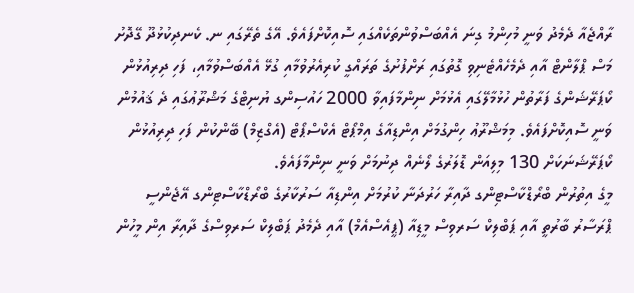ރާއްޖެއާ ދެމެދު ވަނީ މުހިންމު ގިނަ އެއްބަސްވުންތަކެއްގައި ސޮއިކޮށްފައެވެ. އޭގެ ތެރޭގައި ނ. ކެނދިކުޅުދޫ ގޭދޮށު މަސް ޕްލާންޓް އާއި ދެމެހެއްޓެނިވި ގޮތުގައި ރަށްފުށުގެ ތަރައްގީ ކުރިއެރުވުމާއި ގުޅޭ އެއްބަސްވުމާއި، ފަހި ދިރިއުޅުން ކޯޕަރޭޝަންގެ ފަރާތުން ހުޅުމާލޭގައި އެޅުމަށް ނިންމާފައިވާ 2000 ހައުސިންގ ޔުނިޓްގެ މަޝްރޫޢުގައި ދެ ޤައުމުން ވަނީ ސޮއިކޮށްފައެވެ. މިމަޝްރޫޢު ހިންގުމަށް އިންޑިއާގެ އިމްޕޯޓް އެކްސްޕޯޓް (އެގްޒިމް) ބޭންކުން ފަހި ދިރިއުޅުން ކޯޕަރޭޝަނަކަށް 130 މިލިއަން ޑޮލަރުގެ ލޯނެއް ދިނުމަށް ވަނީ ނިންމާފައެވެ.
މީގެ އިތުރުން ބްރޯޑްކާސްޓިންގ ދާއިރާ ހަރުދަނާ ކުރުމަށް އިންޑިއާ ސަރުކާރުގެ ބްރޯޑްކާސްޓިންގ އޭޖެންސީ ޕްރަސާރު ބާރުތީ އާއި ޕަބްލިކް ސަރވިސް މީޑިއާ (ޕީއެސްއެމް) އާއި ދެމެދު ޕަބްލިކް ސަރވިސްގެ ދާއިރާ އިން މީހުން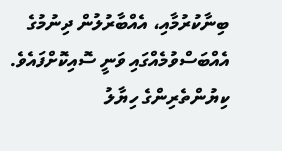ބިނާކުރުމާއި، އެއްބާރުލުން ދިނުމުގެ އެއްބަސްވުމެއްގައި ވަނީ ސޮއިކޮށްފައެވެ.
ކިޔުންތެރިންގެ ހިޔާލު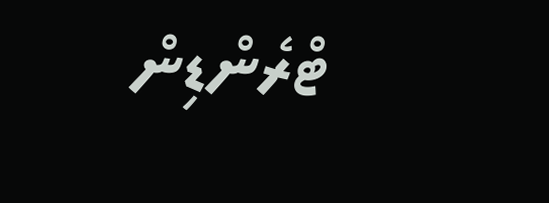ޓްރެންޑިން